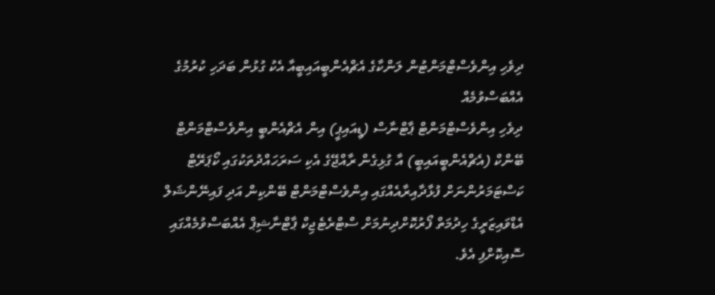ދިވެހި އިންވެސްޓްމަންޓުން ލަންކާގެ އެޗްއެންބީއައިބީއާ އެކު ގުޅުން ބަދަހި ކުރުމުގެ އެއްބަސްވުމެއް
ދިވެހި އިންވެސްޓްމަންޓް ޕާޓްނާސް (ޑީއައިޕީ) އިން އެޗްއެންބީ އިންވެސްޓްމަންޓް ބޭންކް (އެޗްއެންބީއައިބީ) އާ ގުޅިގެން ރާއްޖޭގެ އެކި ސަރަހައްދުތަކުގައި ކޯޕަރޭޓް ކަސްޓަމަރުންނަށް ފުޅާދާއިރާއެއްގައި އިންވެސްޓްމަންޓް ބޭންކިން އަދި ފައިނޭންޝަލް އެޑްވައިޒަރީގެ ހިދުމަތް ފޯރުކޮށްދިނުމަށް ސްޓްރެޓެޖިކް ޕާޓްނާޝިޕް އެއްބަސްވުމެއްގައި ސޮއިކޮށްފި އެވެ.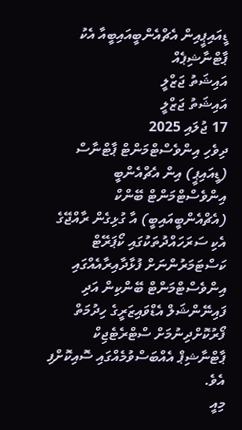ޑީއައިޕީއިން އެޗްއެންބީއައިބީއާ އެކު ޕާޓްނާޝިޕެއް
އައިޝަތު ޖަޒްލީ
އައިޝަތު ޖަޒްލީ
17 ޖުލައި 2025
ދިވެހި އިންވެސްޓްމަންޓް ޕާޓްނާސް (ޑީއައިޕީ) އިން އެޗްއެންބީ އިންވެސްޓްމަންޓް ބޭންކް (އެޗްއެންބީއައިބީ) އާ ގުޅިގެން ރާއްޖޭގެ އެކި ސަރަހައްދުތަކުގައި ކޯޕަރޭޓް ކަސްޓަމަރުންނަށް ފުޅާދާއިރާއެއްގައި އިންވެސްޓްމަންޓް ބޭންކިން އަދި ފައިނޭންޝަލް އެޑްވައިޒަރީގެ ހިދުމަތް ފޯރުކޮށްދިނުމަށް ސްޓްރެޓެޖިކް ޕާޓްނާޝިޕް އެއްބަސްވުމެއްގައި ސޮއިކޮށްފި އެވެ.
މިއީ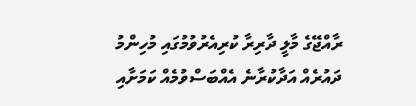ރާއްޖޭގެ މާލީ ދާރިރާ ކުރިއެރުވުމުގައި މުހިންމު ދައުރެއް އަދާކުރާނެ އެއްބަސްވުމެއް ކަމަށާއި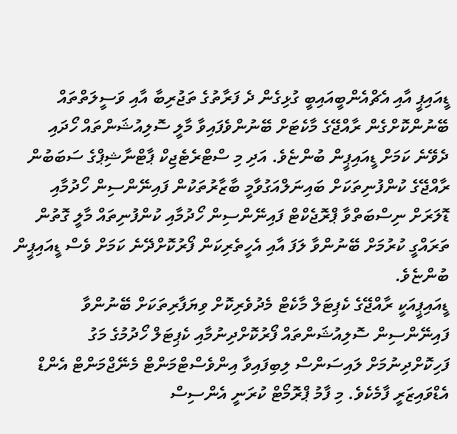ޑީއައިޕީ އާއި އެޗްއެންބީއައިބީ ގުޅިގެން ދެ ފަރާތުގެ ތަޖުރިބާ އާއި ވަސީލަތްތައް ބޭނުންކޮށްގެން ރާއްޖޭގެ މާކެޓަށް ބޭނުންވެފައިވާ މާލީ ސޮލިއުޝަންތައް ހޯދައި ދެވޭނެ ކަމަށް ޑީއައިޕީން ބުންޏެވެ. އަދި މި ސްޓްރެޓެޖިކް ޕާޓްނާޝިޕްގެ ސަބަބުން ރާއްޖޭގެ ކުންފުނިތަކަށް ބައިނަލްއަގުވާމީ ބާޒާރުތަކުން ފައިނޭންސިން ހޯދުމާއި ޑޮލަރަށް ނިސްބަތްވާ ޕްރޮޖެކްޓް ފައިނޭންސިން ހޯދުމާއި ކުންފުނިތައް މާލީ ގޮތުން ތަރައްގީ ކުރުމަށް ބޭނުންވާ ލަފަ އާއި އެހީތެރިކަން ފޯރުކޮށްދޭނެ ކަމަށް ވެސް ޑީއައިޕީން ބުންޏެވެ.
ޑީއައިޕީއަކީ ރާއްޖޭގެ ކެޕިޓަލް މާކެޓް މެދުވެރިކޮށް ވިޔަފާރިތަކަށް ބޭނުންވާ ފައިނޭންސިން ސޮލިއުޝަންތައް ފޯރުކޮށްދިނުމާއި ކެޕިޓަލް ހޯދުމުގެ މަގު ފަހިކޮށްދިނުމަށް ލައިސަންސް ލިބިފައިވާ އިންވެސްޓްމަންޓް މެނޭޖްމަންޓް އެންޑް އެޑްވައިޒަރީ ފާމެކެވެ. މި ފާމު ޕްރޮމޯޓް ކުރަނީ އެންސިސް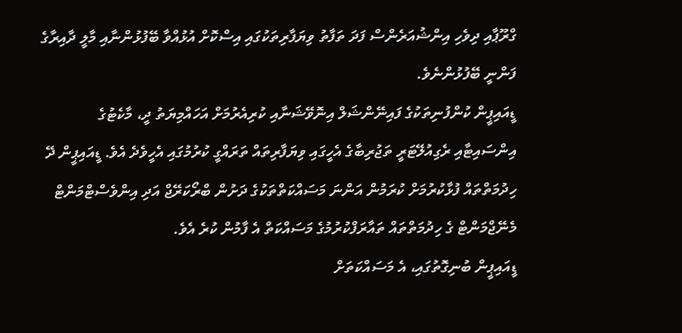ގްރޫޕާއި ދިވެހި އިންޝުއަރެންސް ފަދަ ތަފާތު ވިޔަފާރިތަކުގައި އިސްކޮށް އުޅުއްވާ ބޭފުޅުންނާއި މާލީ ދާއިރާގެ ފަންނީ ބޭފުޅުންނެވެ.
ޑީއައިޕީން ކުންފުނިތަކުގެ ފައިނޭންޝަލް އިނޮވޭޝަނާއި ކުރިއެރުމަށް އަހައްމިޔަތު ދީ، މާކެޓުގެ އިންސައިޓާއި ރެގިއުލޭޓަރީ ތަޖުރިބާގެ އެހީގައި ވިޔަފާރިތައް ތަރައްގީ ކުރުމުގައި އެހީވެދެ އެވެ. ޑީއައިޕީން ދޭ ހިދުމަތްތައް ފުޅާކުރުމަށް ކުރަމުން އަންނަ މަސައްކަތްތަކުގެ ދަށުން ބްރޯކަރޭޖް އަދި އިންވެސްޓްމަންޓް މެނޭޖްމަންޓް ގެ ހިދުމަތްތައް ތައާރަފްކުރުމުގެ މަސައްކަތް އެ ފާމުން ކުރެ އެވެ.
ޑީއައިޕީން ބުނިގޮތުގައި، އެ މަސައްކަތަށް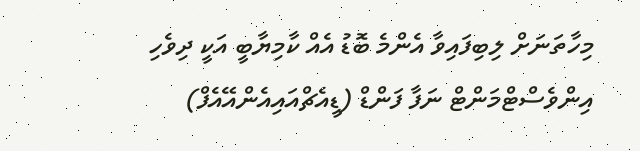މިހާތަނަށް ލިބިފައިވާ އެންމެ ބޮޑު އެއް ކާމިޔާބީ އަކީ ދިވެހި އިންވެސްޓްމަންޓް ނަފާ ފަންޑް (ޑީއެޗްއައިއެންއޭއެފް)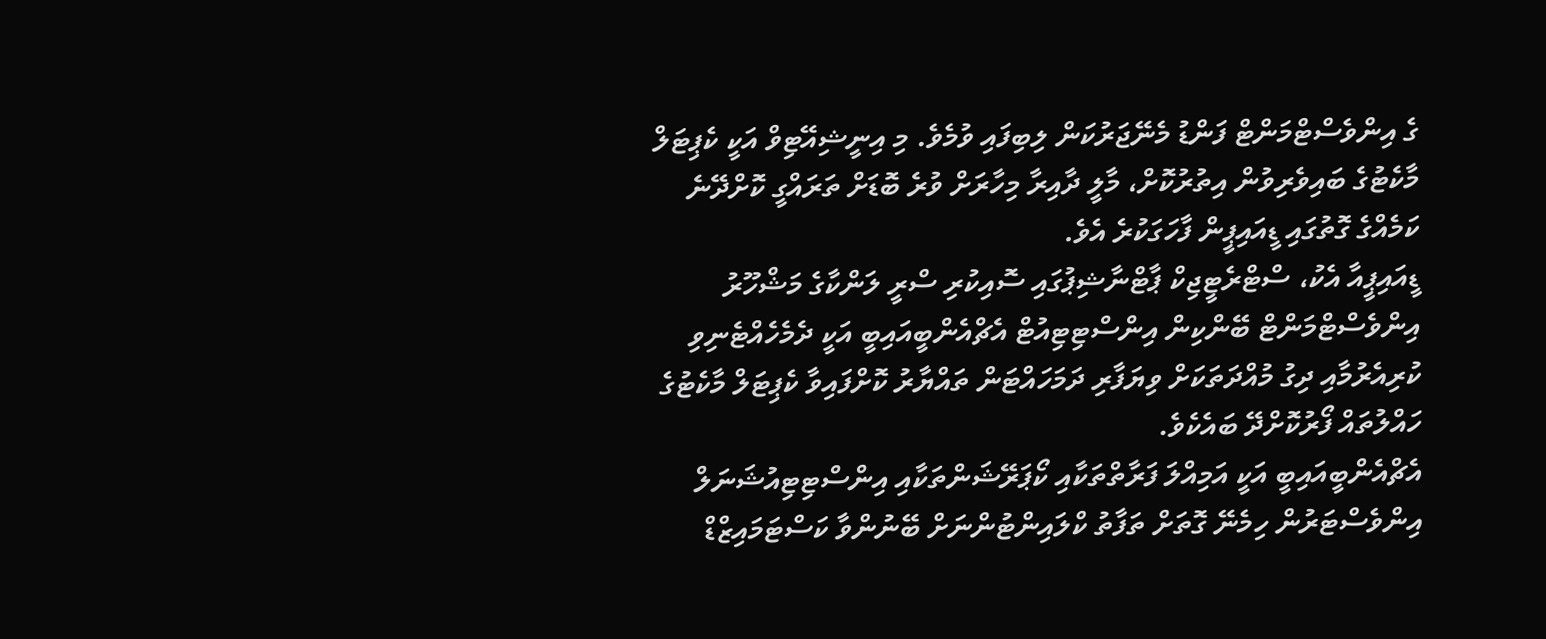ގެ އިންވެސްޓްމަންޓް ފަންޑު މެނޭޖަރުކަން ލިބިފައި ވުމެވެ. މި އިނީޝިއޭޓިވް އަކީ ކެޕިޓަލް މާކެޓުގެ ބައިވެރިވުން އިތުރުކޮށް، މާލީ ދާއިރާ މިހާރަށް ވުރެ ބޮޑަށް ތަރައްގީ ކޮށްދޭނެ ކަމެއްގެ ގޮތުގައި ޑީއައިޕީން ފާހަގަކުރެ އެވެ.
ޑީއައިޕީއާ އެކު، ސްޓްރެޓީޖިކް ޕާޓްނާޝިޕުގައި ސޮއިކުރި ސްރީ ލަންކާގެ މަޝްހޫރު އިންވެސްޓްމަންޓް ބޭންކިން އިންސްޓިޓިއުޓް އެޗްއެންބީއައިބީ އަކީ ދެމެހެއްޓެނިވި ކުރިއެރުމާއި ދިގު މުއްދަތަކަށް ވިޔަފާރި ދަމަހައްޓަން ތައްޔާރު ކޮށްފައިވާ ކެޕިޓަލް މާކެޓުގެ ހައްލުތައް ފޯރުކޮށްދޭ ބައެކެވެ.
އެޗްއެންބީއައިބީ އަކީ އަމިއްލަ ފަރާތްތަކާއި ކޯޕަރޭޝަންތަކާއި އިންސްޓިޓިއުޝަނަލް އިންވެސްޓަރުން ހިމެނޭ ގޮތަށް ތަފާތު ކްލައިންޓުންނަށް ބޭނުންވާ ކަސްޓަމައިޒްޑް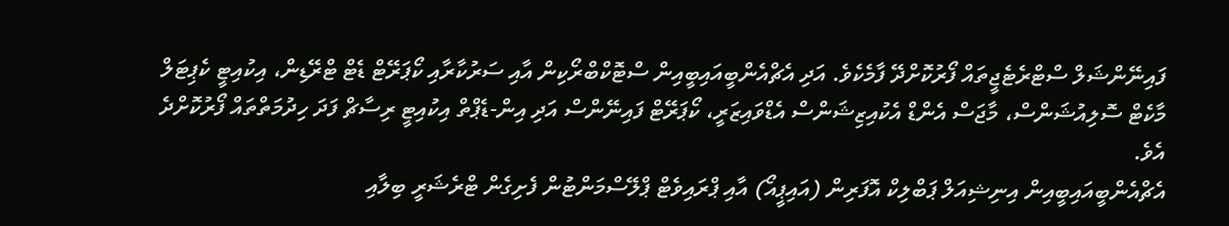ފައިނޭންޝަލް ސްޓްރެޓެޖީތައް ފޯރުކޮށްދޭ ފާމެކެވެ. އަދި އެޗްއެންބީއައިބީއިން ސްޓޮކްބްރޯކިން އާއި ސަރުކާރާއި ކޯޕަރޭޓް ޑެޓް ޓްރޭޑިން، އިކުއިޓީ ކެޕިޓަލް މާކެޓް ސޮލިއުޝަންސް، މާޖަސް އެންޑް އެކުއިޒިޝަންސް އެޑްވައިޒަރީ، ކޯޕަރޭޓް ފައިނޭންސް އަދި އިން-ޑެޕްތް އިކުއިޓީ ރިސާޗް ފަދަ ހިދުމަތްތައް ފޯރުކޮށްދެ އެވެ.
އެޗްއެންބީއައިބީއިން އިނިޝިއަލް ޕަބްލިކް އޮފަރިން (އައިޕީއޯ) އާއި ޕްރައިވެޓް ޕްލޭސްމަންޓުން ފެށިގެން ޓްރެޝަރީ ބިލާއި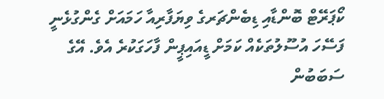ކޯޕަރޭޓް ބޮންޑާއި ޑިބެންޗަރގެ ވިޔަފާރިއާ ހަމައަށް ގެންގުޅެނީ ފަސޭހަ އުސޫލުތަކެއް ކަމަށް ޑީއައިޕީން ފާހަގަކުރެ އެވެ. އޭގެ ސަބަބުން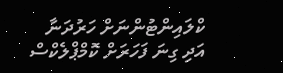ކްލައިންޓުންނަށް ހަރުދަނާ އަދި ގިނަ ފަހަރަށް ކޮމްޕްލެކްސް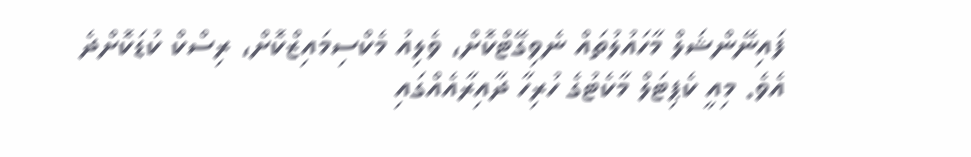ފައިނޭންޝަލް މާހައުލުތައް ނެވިގޭޓްކޮށް، ވެލިއު މެކްސިމައިޒްކޮށް، ރިސްކް ކުޑަކޮށްދެ އެވެ. މިއީ ކެޕިޓަލް މާކެޓުގެ ހުރިހާ ދާއިރާއެއްގައި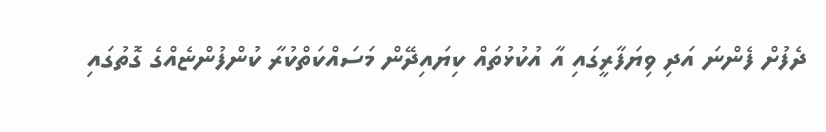ދެފުށް ފެންނަ އަދި ވިޔަފާރީގައި އާ އުކުޅުތައް ކިޔައިދޭން މަސައްކަތްކުރާ ކުންފުންޏެއްގެ ގޮތުގައި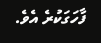ފާހަގަކުރެ އެވެ.